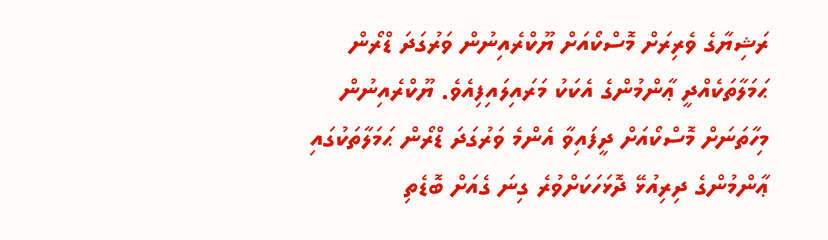ރަޝިޔާގެ ވެރިރަށް މޮސްކޯއަށް ޔޫކްރެއިނުން ވަރުގަދަ ޑްރޯން ޙަމަލާތަކެއްދީ ޢާންމުންގެ އެކަކު މަރައިލައިފިއެވެ. ޔޫކްރެއިނުން މިހާތަނަށް މޮސްކޯއަށް ދީފައިވާ އެންމެ ވަރުގަދަ ޑްރޯން ޙަމަލާތަކުގައި ޢާންމުންގެ ދިރިއުޅޭ ދޮޅަހަކަށްވުރެ ގިނަ ގެއަށް ބޮޑެތި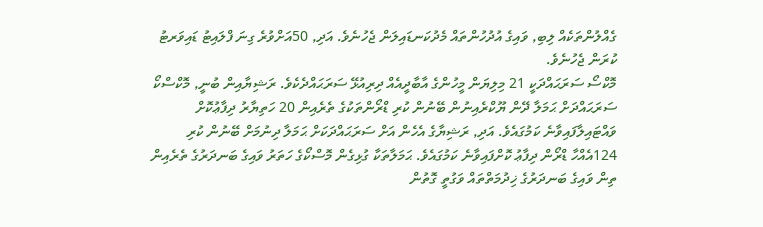ގެއްލުންތަކެއް ލިބި, ވައިގެ އުދުހުންތައް މެދުކަނޑައިލަން ޖެހުނެވެ. އަދި, 50އަށްވުރެ ގިނަ ފްލައިޓު ޑައިވަރޓު ކުރަން ޖެހުނެވެ.
މޮކްސޯ ސަރަޙައްދަކީ 21 މިލިޔަން މީހުންގެ އާބާދީއެއް ދިރިއުޅޭ ސަރަޙައްދެކެވެ. ރަޝިޔާއިން ބުނީ, މޮކްސްކޯ ސަރަޙައްދަށް ޙަމަލާ ދޭން ޔޫކްރެއިނުން ބޭނުން ކުރި ޑްރޯންތަކުގެ ތެރެއިން 20 ހަތިޔާރު ދިފާޢުކޮށް ވައްޓައިލާފައިވާނެ ކަމުގައެވެ. އަދި, ރަޝިޔާގެ އެހެން އަށް ސަރަޙައްދަކަށް ޙަމަލާ ދިނުމަށް ބޭނުން ކުރި 124އެއްހާ ޑްރޯން ދިފާޢު ކޮށްފައިވާނެ ކަމުގައެވެ. ޙަމަލާތަކާ ގުޅިގެން މޮސްކޯގެ ހަތަރު ވައިގެ ބަނދަރުގެ ތެރެއިން ތިން ވައިގެ ބަނދަރުގެ ޚިދުމަތްތައް ވަގުތީ ގޮތުން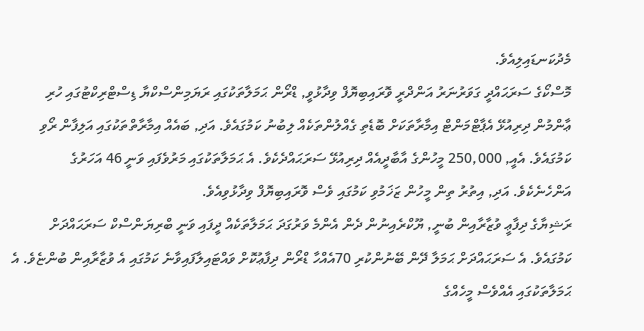މެދުކަނޑައިލިއެވެ.
މޮސްކޯގެ ސަރަޙައްދީ ގަވަރުނަރު އަންދްރީ ވޮރައިބިޔޮފް ވިދާޅުވީ, ޑްރޯން ޙަމަލާތަކުގައި ރަޔަމިންސްކްޔާ ޑިސްޓްރިކްޓުގައި ހުރި ޢާންމުން ދިރިއުޅޭ އެޕާޓްމަންޓް އިމާރާތަކަށް ބޮޑެތި ގެއްލުންތަކެއް ލިބުނު ކަމުގައެވެ. އަދި, ބައެއް އިމާރާތްތަކުގައި އަލިފާން ރޯވި ކަމުގައެވެ. އެއީ, 250,000 މީހުންގެ އާބާދީއެއް ދިރިއުޅޭ ސަރަޙައްދެކެވެ. އެ ޙަމަލާތަކުގައި މަރުވެފައި ވަނީ 46 އަހަރުގެ އަންހެނެކެވެ. އަދި, އިތުރު ތިން މީހުން ޒަޚަމުވި ކަމުގައި ވެސް ވޮރައިބިޔޮފް ވިދާޅުވިއެވެ.
ރަޝިޔާގެ ދިފާޢީ ވުޒާރާއިން ބުނީ, ޔޫކްރެއިނުން ދެން އެންމެ ވަރުގަދަ ޙަމަލާތަކެއް ދީފައި ވަނީ ބްރިޔަންސްކް ސަރަޙައްދަށް ކަމުގައެވެ. އެ ސަރަޙައްދަށް ޙަމަލާ ދޭން ބޭނުންކުރި 70އެއްހާ ޑްރޯން ދިފާޢުކޮށް ވައްޓައިލާފައިވާނެ ކަމުގައި އެ ވުޒާރާއިން ބުންޏެވެ. އެ ޙަމަލާތަކުގައި އެއްވެސް މީހެއްގެ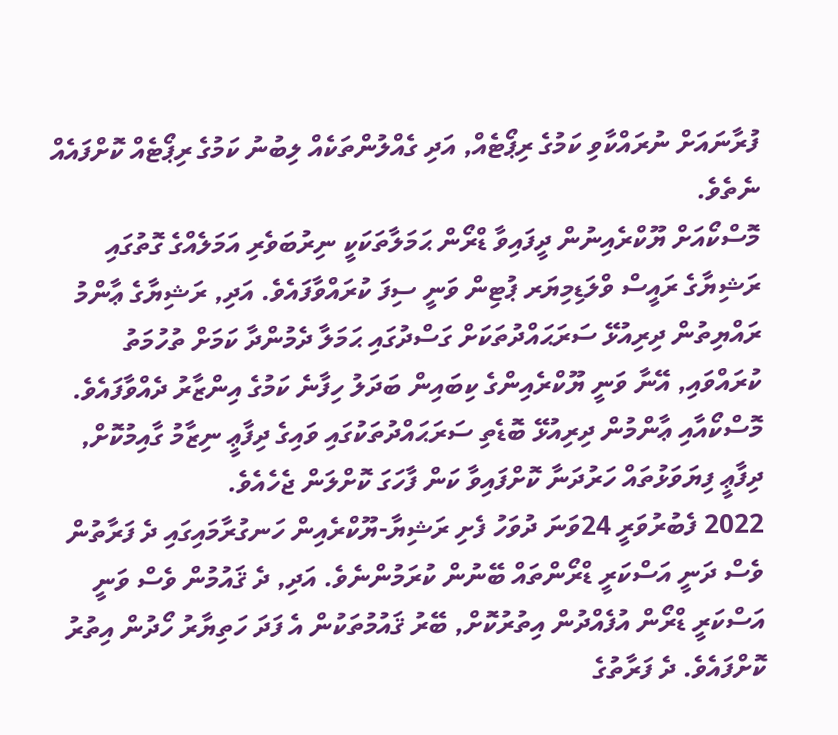ފުރާނައަށް ނުރައްކާވި ކަމުގެ ރިޕޯޓެއް, އަދި ގެއްލުންތަކެއް ލިބުނު ކަމުގެ ރިޕޯޓެއް ކޮށްފައެއް ނެތެވެ.
މޮސްކޯއަށް ޔޫކްރެއިނުން ދީފައިވާ ޑްރޯން ޙަމަލާތަކަކީ ނިރުބަވެރި އަމަލެއްގެ ގޮތުގައި ރަޝިޔާގެ ރައީސް ވްލަޑިމިޔަރ ޕުޓިން ވަނީ ސިފަ ކުރައްވާފައެވެ. އަދި, ރަޝިޔާގެ ޢާންމު ރައްޔިތުން ދިރިއުޅޭ ސަރަޙައްދުތަކަށް ގަސްދުގައި ޙަމަލާ ދެމުންދާ ކަމަށް ތުހުމަތު ކުރައްވައި, އޭނާ ވަނީ ޔޫކްރެއިންގެ ކިބައިން ބަދަލު ހިފާނެ ކަމުގެ އިންޒާރު ދެއްވާފައެވެ. މޮސްކޯއާއި ޢާންމުން ދިރިއުޅޭ ބޮޑެތި ސަރަޙައްދުތަކުގައި ވައިގެ ދިފާޢީ ނިޒާމު ގާއިމުކޮށް, ދިފާޢީ ފިޔަވަޅުތައް ހަރުދަނާ ކޮށްފައިވާ ކަން ފާހަގަ ކޮށްލަން ޖެހެއެވެ.
2022 ފެބުރުވަރީ 24ވަނަ ދުވަހު ފެށި ރަޝިޔާ-ޔޫކްރެއިން ހަނގުރާމައިގައި ދެ ފަރާތުން ވެސް ދަނީ އަސްކަރީ ޑްރޯންތައް ބޭނުން ކުރަމުންނެވެ. އަދި, ދެ ޤައުމުން ވެސް ވަނީ އަސްކަރީ ޑްރޯން އުފެއްދުން އިތުރުކޮށް, ބޭރު ޤައުމުތަކުން އެ ފަދަ ހަތިޔާރު ހޯދުން އިތުރު ކޮށްފައެވެ. ދެ ފަރާތުގެ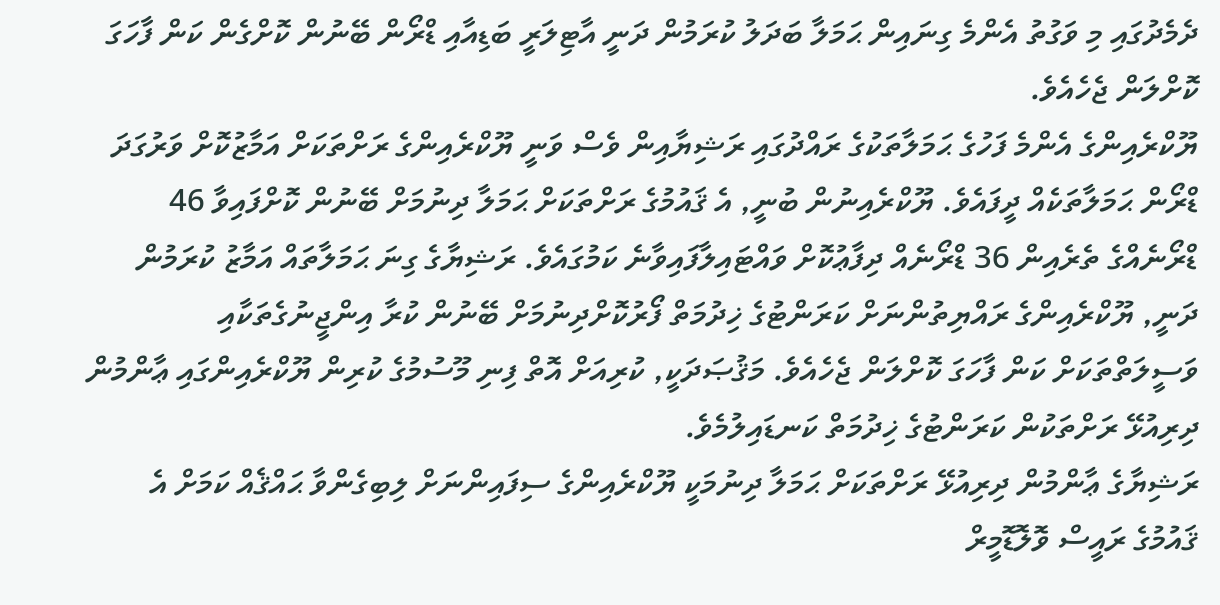ދެމެދުގައި މި ވަގުތު އެންމެ ގިނައިން ޙަމަލާ ބަދަލު ކުރަމުން ދަނީ އާޓިލަރީ ބަޑިއާއި ޑްރޯން ބޭނުން ކޮށްގެން ކަން ފާހަގަ ކޮށްލަން ޖެހެއެވެ.
ޔޫކްރެއިންގެ އެންމެ ފަހުގެ ޙަމަލާތަކުގެ ރައްދުގައި ރަޝިޔާއިން ވެސް ވަނީ ޔޫކްރެއިންގެ ރަށްތަކަށް އަމާޒުކޮށް ވަރުގަދަ ޑްރޯން ޙަމަލާތަކެއް ދީފައެވެ. ޔޫކްރެއިނުން ބުނީ, އެ ޤައުމުގެ ރަށްތަކަށް ޙަމަލާ ދިނުމަށް ބޭނުން ކޮށްފައިވާ 46 ޑްރޯނެއްގެ ތެރެއިން 36 ޑްރޯނެއް ދިފާޢުކޮށް ވައްޓައިލާފައިވާނެ ކަމުގައެވެ. ރަޝިޔާގެ ގިނަ ޙަމަލާތައް އަމާޒު ކުރަމުން ދަނީ, ޔޫކްރެއިންގެ ރައްޔިތުންނަށް ކަރަންޓުގެ ޚިދުމަތް ފޯރުކޮށްދިނުމަށް ބޭނުން ކުރާ އިންޖީނުގެތަކާއި ވަސީލަތްތަކަށް ކަން ފާހަގަ ކޮށްލަން ޖެހެއެވެ. މަޤުޞަދަކީ, ކުރިއަށް އޮތް ފިނި މޫސުމުގެ ކުރިން ޔޫކްރެއިންގައި ޢާންމުން ދިރިއުޅޭ ރަށްތަކުން ކަރަންޓުގެ ޚިދުމަތް ކަނޑައިލުމެވެ.
ރަޝިޔާގެ ޢާންމުން ދިރިއުޅޭ ރަށްތަކަށް ޙަމަލާ ދިނުމަކީ ޔޫކްރެއިންގެ ސިފައިންނަށް ލިބިގެންވާ ޙައްޤެއް ކަމަށް އެ ޤައުމުގެ ރައީސް ވޮލޮޑޮމީރް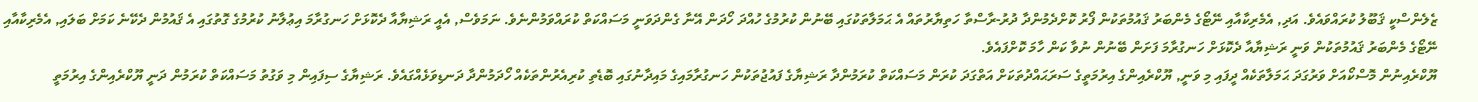ޒެލެންސްކީ ޤަބޫލު ކުރައްވައެވެ. އަދި, އެމެރިކާއާއި ނޭޓޯގެ މެންބަރު ޤައުމުތަކުން ފޯރު ކޮށްދެމުންދާ ދުރު-ރާސްތާ ހަތިޔާރުތައް އެ ޙަމަލާތަކުގައި ބޭނުން ކުރުމުގެ ހުއްދަ ހޯދަން އޭނާ ގެންދަވަނީ މަސައްކަތް ކުރައްވަމުންނެވެ. ނަމަވެސް, އެއީ ރަޝިޔާއާ ދެކޮޅަށް ހަނގުރާމަ އިޢުލާނު ކުރުމުގެ ގޮތުގައި އެ ޤައުމުން ދެކޭނެ ކަމަށް ބަލައި, އެމެރިކާއާއި ނޭޓޯގެ މެންބަރު ޤައުމުތަކުން ވަނީ ރަޝިޔާއާ ދެކޮޅަށް ހަނގުރާމަ ފަށަން ބޭނުން ނުވާ ކަން ހާމަ ކޮށްފައެވެ.
ޔޫކްރެއިނުން މޮސްކޯއަށް ވަރުގަދަ ޙަމަލާތަކެއް ދީފައި މި ވަނީ, ޔޫކްރެއިންގެ އިރުމަތީގެ ސަރަޙައްދުތަކަށް އަތްގަދަ ކުރަން މަސައްކަތް ކުރަމުންދާ ރަޝިޔާގެ ފައުޖުތަކުން ހަނގުރާމައިގެ މައިދާނުގައި ބޮޑެތި ކުރިއެރުންތަކެއް ހޯދަމުންދާ ދަނޑިވަޅެއްގައެވެ. ރަޝިޔާގެ ސިފައިން މި ވަގުތު މަސައްކަތް ކުރަމުން ދަނީ ޔޫކްރެއިންގެ އިރުމަތީ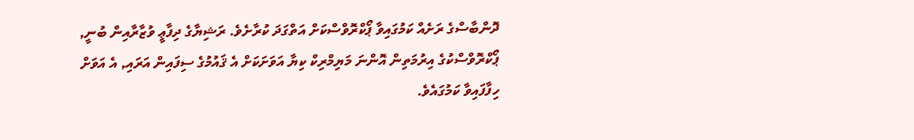ދޮންބާސްގެ ރަށެއް ކަމުގައިވާ ޕޯކްރޮވްސްކަށް އަތްގަދަ ކުރާށެވެ. ރަޝިޔާގެ ދިފާޢީ ވުޒާރާއިން ބުނީ, ޕޯކްރޮވްސްކުގެ އިރުމަތިން އޮންނަ މަޔިމްރިކް ކިޔާ އަވަށަކަށް އެ ޤައުމުގެ ސިފައިން އަރައި, އެ އަވަށް ހިފާފައިވާ ކަމުގައެވެ.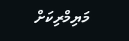މަޔިމްރިކަށް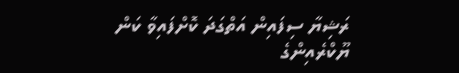ރަޝިޔާ ސިފައިން އަތްގަދަ ކޮށްފައިވާ ކަން ޔޫކްރެއިންގެ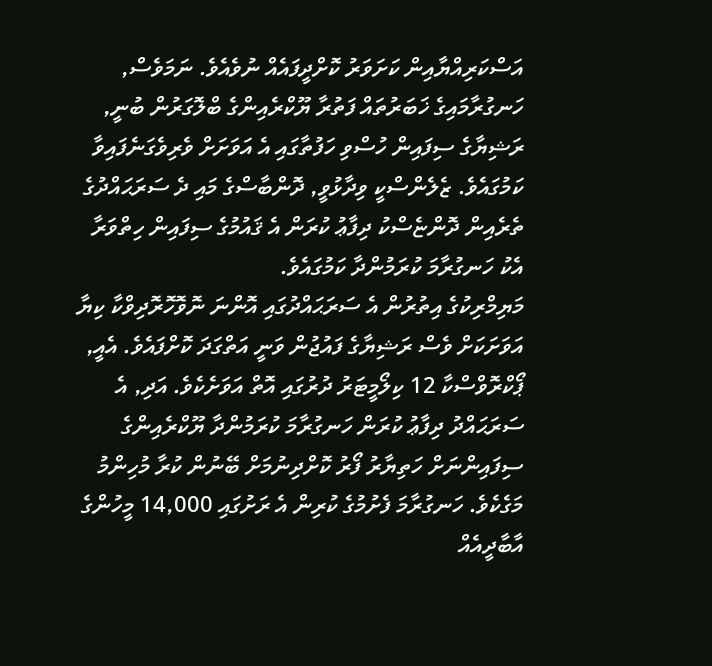އަސްކަރިއްޔާއިން ކަށަވަރު ކޮށްދީފައެއް ނުވެއެވެ. ނަމަވެސް, ހަނގުރާމައިގެ ޚަބަރުތައް ފަތުރާ ޔޫކްރެއިންގެ ބްލޮގަރުން ބުނީ, ރަޝިޔާގެ ސިފައިން ހުސްވި ހަފުތާގައި އެ އަވަށަށް ވެރިވެގަނެފައިވާ ކަމުގައެވެ. ޒެލެންސްކީ ވިދާޅުވީ, ދޮންބާސްގެ މައި ދެ ސަރަޙައްދުގެ ތެރެއިން ދޮންޏެސްކު ދިފާޢު ކުރަން އެ ޤައުމުގެ ސިފައިން ހިތްވަރާ އެކު ހަނގުރާމަ ކުރަމުންދާ ކަމުގައެވެ.
މަޔިމްރިކުގެ އިތުރުން އެ ސަރަޙައްދުގައި އޮންނަ ނޮވޮހޮރޮދިވްކާ ކިޔާ އަވަށަކަށް ވެސް ރަޝިޔާގެ ފައުޖުން ވަނީ އަތްގަދަ ކޮށްފައެވެ. އެއީ, ޕޯކްރޮވްސްކާ 12 ކިލޯމީޓަރު ދުރުގައި އޮތް އަވަށެކެވެ. އަދި, އެ ސަރަޙައްދު ދިފާޢު ކުރަން ހަނގުރާމަ ކުރަމުންދާ ޔޫކްރެއިންގެ ސިފައިންނަށް ހަތިޔާރު ފޯރު ކޮށްދިނުމަށް ބޭނުން ކުރާ މުހިންމު މަގެކެވެ. ހަނގުރާމަ ފެށުމުގެ ކުރިން އެ ރަށުގައި 14,000 މީހުންގެ އާބާދީއެއް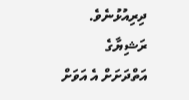ދިރިއުޅުނެވެ. ރަޝިޔާގެ އަތްދަށަށް އެ އަވަށް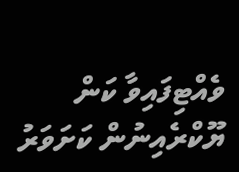ވެއްޓިފައިވާ ކަން ޔޫކްރެއިނުން ކަށަވަރު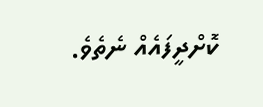ކޮށްދީފައެއް ނެތެވެ.